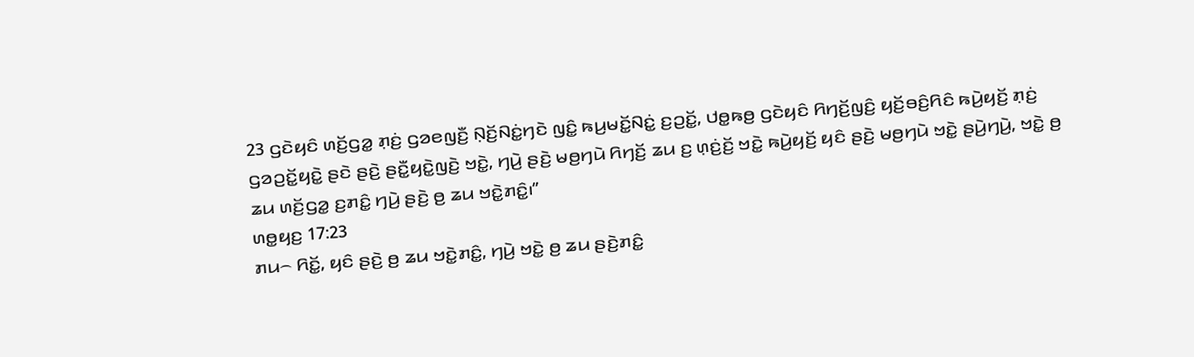23 ꤞꤢꤧꤟꤢꤨ ꤛꤢꤩ꤬ꤞꤤ꤭ ꤊ꤫ꤢꤦ꤬ ꤞꤤꤕꤜꤢꤪ꤬ ꤡ꤫ꤢꤩ꤬ꤡꤢꤦ꤭ꤚꤢꤧ ꤜꤢꤨ꤭ ꤒꤣ꤬ꤗꤢꤩ꤭ꤡꤢꤦ꤭ ꤢ꤬ꤑꤢꤩ꤭, ꤓꤥ꤭ꤒꤥ꤬ ꤞꤢꤧꤟꤢꤨ ꤖꤚꤢꤩ꤬ꤜꤢꤨ꤬ ꤟꤢꤩ꤬ꤋꤢꤨ꤬ꤖꤢꤨ ꤒꤣꤧ꤬ꤟꤢꤩ꤬ ꤊ꤫ꤢꤦ꤬ ꤞꤤꤑꤢꤩ꤭ꤟꤢꤧ꤭ ꤔꤢꤧ ꤔꤢꤧ꤬ ꤔꤢꤪ꤭ꤟꤢꤧ꤭ꤜꤢꤧ꤬ ꤠꤢꤧ꤭, ꤚꤣꤧ꤬ ꤔꤢꤧ꤬ ꤗꤥ꤬ꤚꤣꤧ ꤖꤚꤢꤩ꤬ ꤘꤣ ꤢ꤬ ꤛ꤫ꤢꤦ꤬ꤢꤩ꤬ ꤠꤢꤧ꤭ ꤒꤣꤧ꤬ꤟꤢꤩ꤬ ꤟꤢꤨ ꤔꤢꤧ꤬ ꤗꤥ꤬ꤚꤣꤧ ꤠꤢꤧ꤭ ꤔꤣꤧ꤬ꤚꤣꤧ꤬, ꤠꤢꤧ꤭ ꤥ꤬ ꤘꤣ ꤛꤢꤩ꤬ꤞꤤ꤭ ꤢ꤬ꤊꤢꤨ꤭ ꤚꤣꤧ꤬ ꤔꤢꤧ꤬ ꤥ꤬ ꤘꤣ ꤠꤢꤧ꤭ꤊꤢꤨ꤭꤯”
ꤛꤥ꤭ꤟꤢ꤬ 17:23
ꤊꤣ꤮ ꤖꤢꤩ꤭, ꤟꤢꤨ ꤔꤢꤧ꤬ ꤥ꤬ ꤘꤣ ꤠꤢꤧ꤭ꤊꤢꤨ꤭, ꤚꤣꤧ꤬ ꤠꤢꤧ꤭ ꤥ꤬ ꤘꤣ ꤔꤢꤧ꤬ꤊꤢꤨ꤭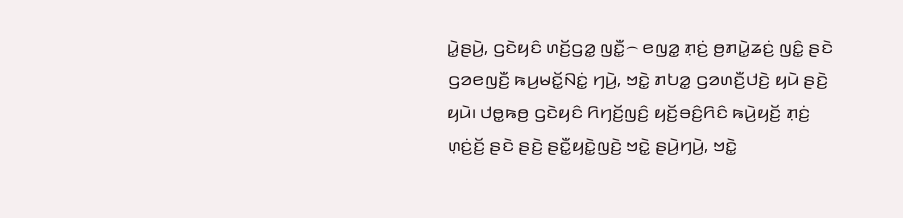ꤣꤧ꤭ꤔꤣꤧ꤬, ꤞꤢꤧꤟꤢꤨ ꤛꤢꤩ꤬ꤞꤤ꤭ ꤜꤢꤪ꤭꤮ ꤕꤜꤤ꤭ ꤊ꤫ꤢꤦ꤬ ꤥ꤬ꤊꤣꤧ꤭ꤘꤢꤦ꤬ ꤜꤢꤨ꤭ ꤔꤢꤧ ꤞꤤꤕꤜꤢꤪ꤬ ꤒꤣ꤬ꤗꤢꤩ꤭ꤡꤢꤦ꤭ ꤚꤣꤧ꤬, ꤠꤢꤧ꤭ ꤊꤝꤤ꤭ ꤞꤤꤛꤢꤪ꤬ꤓꤢꤧ꤬ ꤟꤣꤧ ꤔꤢꤧ꤬ ꤟꤣꤧ꤯ ꤓꤥ꤭ꤒꤥ꤬ ꤞꤢꤧꤟꤢꤨ ꤖꤚꤢꤩ꤬ꤜꤢꤨ꤬ ꤟꤢꤩ꤬ꤋꤢꤨ꤬ꤖꤢꤨ ꤒꤣꤧ꤬ꤟꤢꤩ꤬ ꤊ꤫ꤢꤦ꤬ ꤛ꤫ꤢꤦ꤬ꤢꤩ꤬ ꤔꤢꤧ ꤔꤢꤧ꤬ ꤔꤢꤪ꤭ꤟꤢꤧ꤭ꤜꤢꤧ꤬ ꤠꤢꤧ꤭ ꤔꤣꤧ꤬ꤚꤣꤧ꤬, ꤠꤢꤧ꤭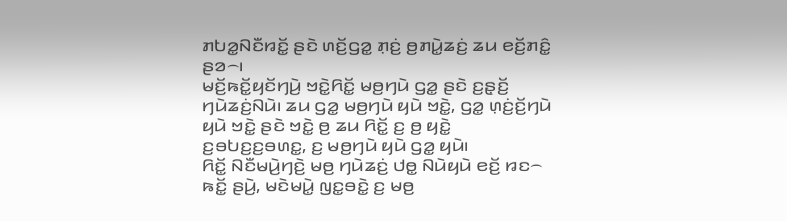ꤊꤝꤤ꤭ꤡꤢꤪꤙꤢꤩ꤭ ꤔꤢꤧ ꤛꤢꤩ꤬ꤞꤤ꤭ ꤊ꤫ꤢꤦ꤬ ꤥ꤬ꤊꤣꤧ꤭ꤘꤢꤦ꤬ ꤘꤣ ꤕꤢꤩ꤬ꤊꤢꤨ꤭ ꤔꤤ꤮꤯
ꤗꤢꤩ꤬ꤒꤢꤩ꤭ꤟꤢꤩꤚꤣꤧ꤬ ꤠꤢꤧ꤭ꤖꤢꤩ꤭ ꤗꤥ꤬ꤚꤣꤧ ꤞꤤ꤭ ꤔꤢꤧ ꤢ꤬ꤔ꤫ꤢꤩ꤬ ꤚꤣꤧꤘꤢꤦ꤬ꤡꤣꤧ꤯ ꤘꤣ ꤞꤤ꤭ ꤗꤥ꤬ꤚꤣꤧ ꤟꤣꤧ ꤠꤢꤧ꤭, ꤞꤤ꤭ ꤛ꤫ꤢꤦ꤬ꤢꤩ꤬ꤚꤣꤧ ꤟꤣꤧ ꤠꤢꤧ꤭ ꤔꤢꤧ ꤠꤢꤧ꤭ ꤥ꤬ ꤘꤣ ꤖꤢꤩ꤭ ꤢ꤬ ꤥ꤬ ꤟꤢꤧ꤭ ꤢ꤬ꤋꤝꤢ꤬ꤢ꤬ꤋꤛꤢ꤭, ꤢ꤬ ꤗꤥ꤬ꤚꤣꤧ ꤟꤣꤧ ꤞꤤ꤭ ꤟꤣꤧ꤯
ꤖꤢꤩ꤭ ꤡꤢꤪꤗꤣꤧ꤬ꤚꤢꤧ꤬ ꤗꤥ꤬ ꤚꤣꤧꤘꤢꤦ꤬ ꤓꤥ꤭ ꤡꤣꤧꤟꤣꤧ ꤕꤢꤩ꤬ ꤙꤢ꤮ ꤒꤢꤩ꤭ ꤔꤣꤧ꤬, ꤗꤢꤧꤗꤣꤧ꤭ ꤜꤢ꤭ꤋꤢꤧ꤭ ꤢ꤬ ꤗꤥ꤬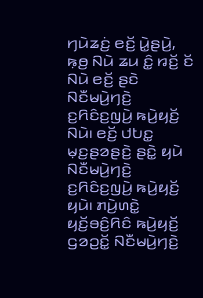ꤚꤣꤧꤘꤢꤦ꤬ ꤕꤢꤩ꤬ ꤣꤧ꤭ꤔꤣꤧ꤬, ꤒ꤫ꤥ꤬ ꤡꤣꤧ ꤘꤣ ꤢꤨ꤭ ꤙꤢꤩ꤬ ꤢꤩ ꤡꤣꤧ ꤕꤢꤩ꤬ ꤔꤢꤧ ꤡꤢꤪꤗꤣꤧ꤬ꤚꤢꤧ꤬ ꤢ꤬ꤖꤢꤨꤢ꤬ꤜꤣꤧ꤬ ꤒꤣꤧ꤬ꤟꤢꤩ꤬ ꤡꤣꤧ꤯ ꤕꤢꤩ꤬ ꤓꤝꤢ꤭ ꤗ꤫ꤢ꤬ꤔꤤꤔꤢꤧ꤬ ꤔꤢꤧ꤭ ꤟꤣꤧ ꤡꤢꤪꤗꤣꤧ꤬ꤚꤢꤧ꤬ ꤢ꤬ꤖꤢꤨꤢ꤬ꤜꤣꤧ꤬ ꤒꤣꤧ꤬ꤟꤢꤩ꤬ ꤟꤣꤧ꤯ ꤊꤣꤧ꤬ꤛꤢꤧ꤭ ꤟꤢꤩ꤬ꤋꤢꤨ꤬ꤖꤢꤨ ꤒꤣꤧ꤬ꤟꤢꤩ꤬ ꤞꤤꤑꤢꤩ꤭ ꤡꤢꤪꤗꤣꤧ꤬ꤚꤢꤧ꤬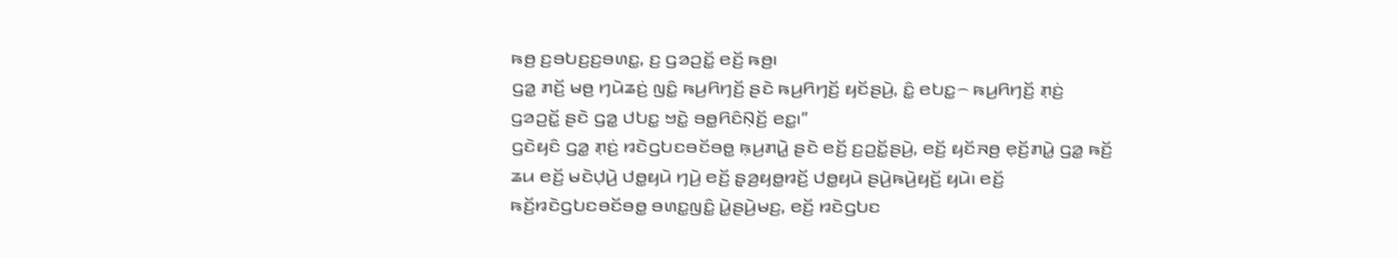ꤒꤥ꤬ ꤢ꤬ꤋꤝꤢ꤬ꤢ꤬ꤋꤛꤢ꤭, ꤢ꤬ ꤞꤤꤑꤢꤩ꤭ ꤕꤢꤩ꤬ ꤒꤥ꤬꤯
ꤞꤤ꤭ ꤊꤢꤩ꤬ ꤗꤥ꤬ ꤚꤣꤧꤘꤢꤦ꤬ ꤜꤢꤨ꤭ ꤒꤣ꤬ꤖꤚꤢꤩ꤬ ꤔꤢꤧ ꤒꤣ꤬ꤖꤚꤢꤩ꤬ ꤟꤢꤩꤔꤣꤧ꤬, ꤢꤨ꤭ ꤕꤝꤢ꤭꤮ ꤒꤣ꤬ꤖꤚꤢꤩ꤬ ꤊ꤫ꤢꤦ꤬ ꤞꤤꤑꤢꤩ꤭ ꤔꤢꤧ ꤞꤤ꤭ ꤓꤝꤢ꤭ ꤠꤢꤧ꤭ ꤋꤥ꤭ꤖꤢꤨꤡ꤫ꤢꤩ꤬ ꤕꤢ꤭꤯”
ꤞꤢꤧꤟꤢꤨ ꤞꤤ꤭ ꤊ꤫ꤢꤦ꤬ ꤙꤢꤧꤞꤝꤢꤋꤢꤩꤋꤥ꤭ ꤒ꤫ꤣ꤬ꤊꤣꤧ꤭ ꤔꤢꤧ ꤕꤢꤩ꤬ ꤢ꤬ꤑꤢꤩ꤭ꤔꤣꤧ꤬, ꤕꤢꤩ꤬ ꤟꤢꤩꤏꤥ꤬ ꤕ꤫ꤢꤩ꤬ꤊꤣꤧ꤭ ꤞꤤ꤭ ꤒꤢꤩ꤬ ꤘꤣ ꤕꤢꤩ꤬ ꤗꤢꤧꤓ꤫ꤣꤧ꤬ ꤓꤥ꤭ꤟꤣꤧ ꤚꤣꤧ꤬ ꤕꤢꤩ꤬ ꤔ꤫ꤤ꤬ꤟꤥ꤭ꤙꤢꤩ꤬ ꤓꤥ꤭ꤟꤣꤧ ꤔꤣꤧ꤬ꤒꤣꤧ꤬ꤟꤢꤩ꤬ ꤟꤣꤧ꤯ ꤕꤢꤩ꤬ ꤒꤢꤩ꤬ꤙꤢꤧꤞꤝꤢꤋꤢꤩꤋꤥ꤭ ꤋꤛꤢ꤭ꤜꤢꤨ꤭ ꤣꤧ꤭ꤔꤣꤧ꤬ꤗꤢ꤬, ꤕꤢꤩ꤬ ꤙꤢꤧꤞꤝꤢ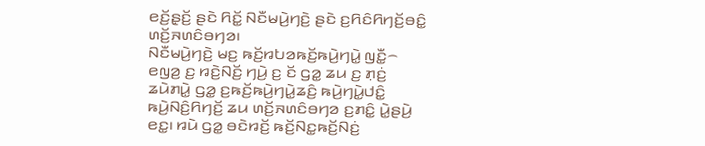ꤕꤢꤩ꤬ꤔ꤫ꤢꤩ꤬ ꤔꤢꤧ ꤖꤢꤩ꤭ ꤡꤢꤪꤗꤣꤧ꤬ꤚꤢꤧ꤬ ꤔꤢꤧ ꤢ꤬ꤖꤢꤨꤖꤚꤢꤩ꤬ꤋꤢꤨ꤭ ꤛꤢꤩ꤬ꤏꤛꤢꤨꤋꤚꤤ꤯
ꤡꤢꤪꤗꤣꤧ꤬ꤚꤢꤧ꤬ ꤗꤢ꤬ ꤒꤢꤩ꤬ꤙꤝꤤꤒꤢꤩ꤬ꤒꤣꤧ꤬ꤚꤣꤧ꤭ ꤜꤢꤪ꤭꤮ ꤕꤜꤤ꤬ ꤢ꤬ ꤙꤢꤧ꤬ꤡꤢꤩ꤬ ꤚꤣꤧ꤬ ꤢ꤬ ꤢꤩ ꤞꤤ꤭ ꤘꤣ ꤢ꤬ ꤊ꤫ꤢꤦ꤬ ꤘꤣꤧꤊꤣꤧ꤭ ꤞꤤ꤭ ꤢ꤬ꤒꤢꤩ꤬ꤒꤣꤧ꤬ꤚꤣꤧ꤭ꤘꤢꤨ꤬ ꤒꤣꤧ꤬ꤚꤣꤧ꤭ꤓꤢꤨ꤭ ꤒꤣꤧ꤬ꤡꤢꤨ꤬ꤖꤚꤢꤩ꤬ ꤘꤣ ꤛꤢꤩ꤬ꤏꤛꤢꤨꤋꤚꤤ ꤢ꤬ꤊꤢꤨ꤭ ꤣꤧ꤭ꤔꤣꤧ꤬ ꤕꤢ꤭꤯ ꤙꤣꤧ ꤞꤤ꤭ ꤋꤢꤧꤙꤢꤩ꤬ ꤒꤢꤩ꤬ꤡꤢ꤭ꤒꤢꤩ꤬ꤡꤢꤦ꤬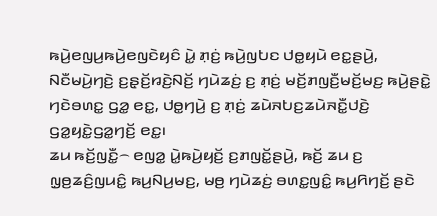ꤒꤣꤧ꤬ꤕꤜꤣ꤬ꤒꤣꤧ꤬ꤕꤜꤢꤧꤟꤢꤨ ꤣꤧ꤭ ꤊ꤫ꤢꤦ꤬ ꤒꤣꤧ꤬ꤜꤝꤢ ꤓꤥ꤭ꤟꤣꤧ ꤕꤢ꤭ꤔꤣꤧ꤬, ꤡꤢꤪꤗꤣꤧ꤬ꤚꤢꤧ꤬ ꤢ꤬ꤔ꤫ꤢꤩ꤬ꤙꤢꤧ꤬ꤡꤢꤩ꤬ ꤚꤣꤧꤘꤢꤦ꤬ ꤢ꤬ ꤊ꤫ꤢꤦ꤬ ꤗꤢꤩ꤬ꤊꤜꤢꤪ꤬ꤗꤢꤩ꤬ꤗꤢ꤬ ꤒꤣꤧ꤬ꤔꤢꤧ꤭ ꤚꤢꤧꤋꤛꤢ꤭ ꤞꤤ꤭ ꤕꤢ꤭, ꤓꤥ꤭ꤚꤣꤧ꤬ ꤢ꤬ ꤊ꤫ꤢꤦ꤬ ꤘꤣꤧꤏꤝꤢ꤬ꤘꤣꤧꤏꤢꤪ꤭ꤓꤢꤧ꤬ ꤞꤤ꤭ꤟꤢꤧ꤭ꤞꤤ꤭ꤚꤢꤩ꤬ ꤕꤢ꤭꤯
ꤘꤣ ꤒꤢꤩ꤬ꤜꤢꤪ꤭꤮ ꤕꤜꤤ꤭ ꤣꤧ꤭ꤒꤣꤧ꤬ꤟꤢꤩ꤬ ꤢ꤬ꤊꤜꤢꤩ꤭ꤔꤣꤧ꤬, ꤒꤢꤩ꤬ ꤘꤣ ꤢ꤬ ꤜ꤫ꤥ꤬ꤘꤢꤨ꤬ꤜꤣꤢꤨ꤭ ꤒꤣ꤬ꤡꤣ꤬ꤗꤢ꤬, ꤗꤥ꤬ ꤚꤣꤧꤘꤢꤦ꤬ ꤋꤛꤢ꤭ꤜꤢꤨ꤭ ꤒꤣ꤬ꤖꤚꤢꤩ꤬ ꤔꤢꤧ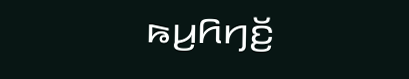ꤒꤣ꤬ꤖꤚꤢꤩ꤬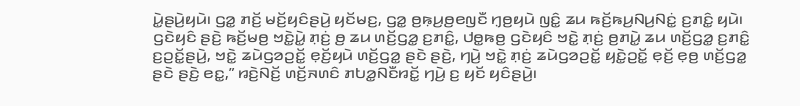ꤣꤧ꤭ꤔꤣꤧ꤬ꤟꤣꤧ꤯ ꤞꤤ꤭ ꤊꤢꤩ꤬ ꤗꤢꤩ꤬ꤟꤢꤨꤔꤣꤧ꤬ ꤟꤢꤩꤗꤢ꤬, ꤞꤤ꤭ ꤥ꤬ꤒ꤫ꤣ꤬ꤥ꤬ꤕꤜꤢꤪ ꤚ꤫ꤥ꤬ꤟꤣꤧ ꤜꤢꤨ꤭ ꤘꤣ ꤒꤢꤩ꤬ꤒꤣ꤬ꤡꤣ꤬ꤡꤢꤦ꤭ ꤢ꤬ꤊꤢꤨ꤭ ꤟꤣꤧ꤯
ꤞꤢꤧꤟꤢꤨ ꤔꤢꤧ꤬ ꤒꤢꤩ꤬ꤗꤥ꤬ ꤠꤢꤧ꤭ꤣꤧ꤭ ꤊ꤫ꤢꤦ꤬ ꤥ꤬ ꤘꤣ ꤛꤢꤩ꤬ꤞꤤ꤭ ꤢ꤬ꤊꤢꤨ꤭, ꤓꤥ꤭ꤒꤥ꤬ ꤞꤢꤧꤟꤢꤨ ꤠꤢꤧ꤭ ꤊ꤫ꤢꤦ꤬ ꤥ꤬ꤊꤣꤧ꤭ ꤘꤣ ꤛꤢꤩ꤬ꤞꤤ꤭ ꤢ꤬ꤊꤢꤨ꤭ ꤢ꤬ꤑꤢꤩ꤭ꤔꤣꤧ꤬, ꤠꤢꤧ꤭ ꤘꤣꤧꤞꤤꤑꤢꤩ꤭ ꤕ꤫ꤢꤩ꤬ꤟꤣꤧ ꤛꤢꤩ꤬ꤞꤤ꤭ ꤔꤢꤧ ꤔꤢꤧ꤬, ꤚꤣꤧ꤬ ꤠꤢꤧ꤭ ꤊ꤫ꤢꤦ꤬ ꤘꤣꤧꤞꤤꤑꤢꤩ꤭ ꤟꤢꤧ꤭ꤑꤢꤩ꤭ ꤕ꤫ꤢꤩ꤬ ꤕ꤫ꤥ꤬ ꤛꤢꤩ꤬ꤞꤤ꤭ ꤔꤢꤧ ꤔꤢꤧ꤬ ꤕꤢ꤭,” ꤙꤢꤧ꤬ꤡꤢꤩ꤬ ꤛꤢꤩ꤬ꤏꤛꤢꤨ ꤊꤝꤤ꤭ꤡꤢꤪꤙꤢꤩ꤭ ꤚꤣꤧ꤬ ꤢ꤬ ꤟꤢꤩ ꤟꤢꤨꤔꤣꤧ꤬꤯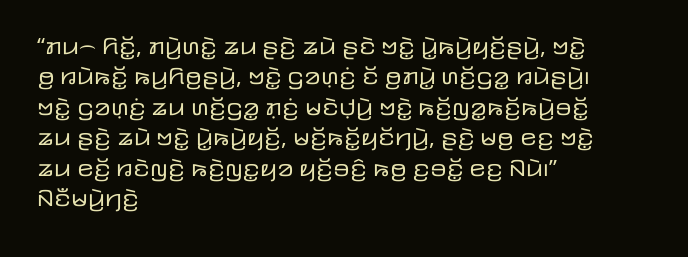“ꤊꤣ꤮ ꤖꤢꤩ꤭, ꤊꤣꤧ꤬ꤛꤢꤧ꤭ ꤘꤣ ꤔꤢꤧ꤬ ꤘꤣꤧ ꤔꤢꤧ ꤠꤢꤧ꤭ ꤣꤧ꤭ꤒꤣꤧ꤬ꤟꤢꤩ꤬ꤔꤣꤧ꤬, ꤠꤢꤧ꤭ ꤥ꤬ ꤙꤣꤧꤒꤢꤩ꤭ ꤒꤣ꤬ꤖꤥ꤬ꤔꤣꤧ꤬, ꤠꤢꤧ꤭ ꤞꤤꤛ꤫ꤢꤦ꤬ ꤢꤩ ꤥ꤬ꤊꤣꤧ꤭ ꤛꤢꤩ꤬ꤞꤤ꤭ ꤙꤣꤧꤔꤣꤧ꤬꤯ ꤠꤢꤧ꤭ ꤞꤤꤛ꤫ꤢꤦ꤬ ꤘꤣ ꤛꤢꤩ꤬ꤞꤤ꤭ ꤊ꤫ꤢꤦ꤬ ꤗꤢꤧꤓ꤫ꤣꤧ꤬ ꤠꤢꤧ꤭ ꤒꤢꤩ꤬ꤜꤤ꤭ꤒꤢꤩ꤬ꤒꤣꤧ꤬ꤋꤢꤩ꤭ ꤘꤣ ꤔꤢꤧ꤬ ꤘꤣꤧ ꤠꤢꤧ꤭ ꤣꤧ꤭ꤒꤣꤧ꤬ꤟꤢꤩ꤬, ꤗꤢꤩ꤬ꤒꤢꤩ꤭ꤟꤢꤩꤚꤣꤧ꤬, ꤔꤢꤧ꤬ ꤗꤥ꤬ ꤕꤢ꤬ ꤠꤢꤧ꤭ ꤘꤣ ꤕꤢꤩ꤬ ꤙꤢꤧꤜꤢꤧ꤬ ꤒꤢꤧ꤬ꤜꤢ꤭ꤟꤤ ꤟꤢꤩ꤬ꤋꤢꤨ꤬ ꤒꤥ꤬ ꤢ꤬ꤋꤢꤩ꤭ ꤕꤢ꤬ ꤡꤣꤧ꤯”
ꤡꤢꤪꤗꤣꤧ꤬ꤚꤢꤧ꤬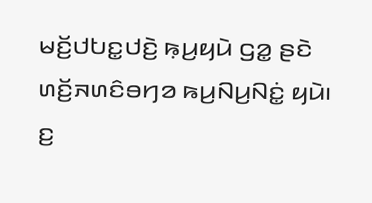ꤗꤢꤩ꤬ꤓꤝꤢ꤭ꤓꤢꤧ꤬ ꤒ꤫ꤣ꤬ꤟꤣꤧ ꤞꤤ꤭ ꤔꤢꤧ ꤛꤢꤩ꤬ꤏꤛꤢꤨꤋꤚꤤ ꤒꤣ꤬ꤡꤣ꤬ꤡꤢꤦ꤭ ꤟꤣꤧ꤯ ꤢ꤬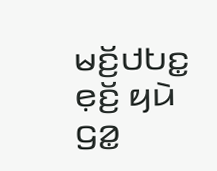ꤗꤢꤩ꤬ꤓꤝꤢ꤭ ꤕ꤫ꤢꤩ꤬ ꤟꤣꤧ ꤞꤤ꤭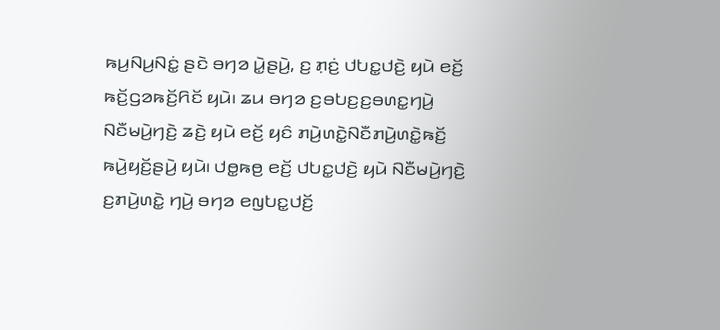ꤒꤣ꤬ꤡꤣ꤬ꤡꤢꤦ꤭ ꤔꤢꤧ ꤋꤚꤤ ꤣꤧ꤭ꤔꤣꤧ꤬, ꤢ꤬ ꤊ꤫ꤢꤦ꤬ ꤓꤝꤢ꤭ꤓꤢꤧ꤬ ꤟꤣꤧ ꤕꤢꤩ꤬ ꤒꤢꤩ꤬ꤞꤤꤒꤢꤩ꤬ꤖꤢꤩ ꤟꤣꤧ꤯ ꤘꤣ ꤋꤚꤤ ꤢ꤬ꤋꤝꤢ꤬ꤢ꤬ꤋꤛꤢ꤭ꤚꤣꤧ꤬ ꤡꤢꤪꤗꤣꤧ꤬ꤚꤢꤧ꤬ ꤘꤢꤧ꤬ ꤟꤣꤧ ꤕꤢꤩ꤬ ꤟꤢꤨ ꤊꤣꤧ꤬ꤛꤢꤧ꤭ꤡꤢꤪꤊꤣꤧ꤬ꤛꤢꤧ꤭ꤒꤢꤩ꤬ ꤒꤣꤧ꤬ꤟꤢꤩ꤬ꤔꤣꤧ꤬ ꤟꤣꤧ꤯ ꤓꤥ꤭ꤒꤥ꤬ ꤕꤢꤩ꤬ ꤓꤝꤢ꤭ꤓꤢꤧ꤬ ꤟꤣꤧ ꤡꤢꤪꤗꤣꤧ꤬ꤚꤢꤧ꤬ ꤢ꤬ꤊꤣꤧ꤬ꤛꤢꤧ꤭ ꤚꤣꤧ꤬ ꤋꤚꤤ ꤕꤜꤝꤢ꤭ꤓꤢꤩ꤬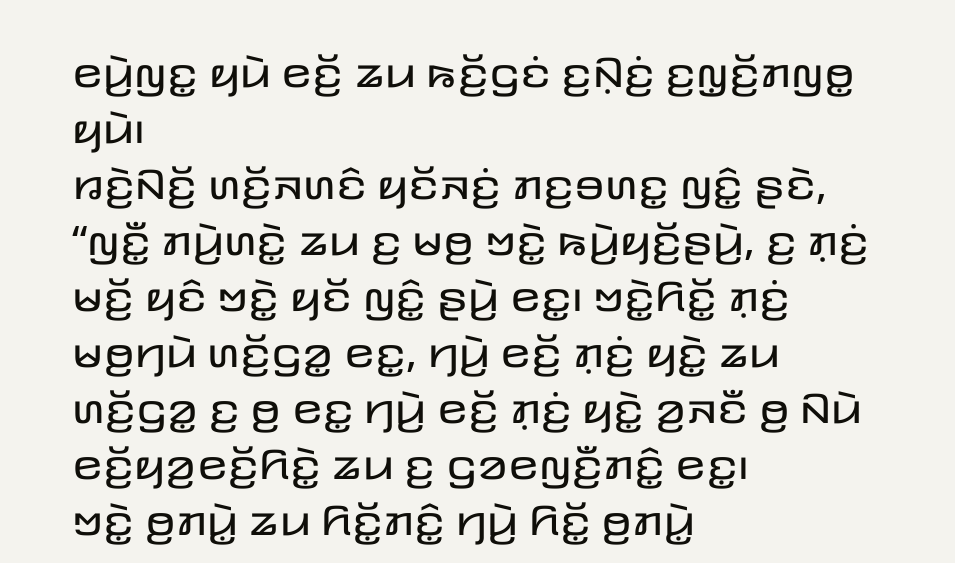ꤕꤣꤧ꤬ꤜꤢ꤭ ꤟꤣꤧ ꤕꤢꤩ꤬ ꤘꤣ ꤒꤢꤩ꤬ꤞꤢꤦ ꤢ꤬ꤡ꤫ꤢꤦ꤬ ꤢ꤬ꤜ꤫ꤢꤩ꤬ꤊꤜꤥ꤭ ꤟꤣꤧ꤯
ꤙꤢꤧ꤬ꤡꤢꤩ꤬ ꤛꤢꤩ꤬ꤏꤛꤢꤨ ꤟꤢꤩꤏꤢꤦ꤬ ꤊꤢ꤬ꤋꤛꤢ꤭ ꤜꤢꤨ꤭ ꤔꤢꤧ, “ꤜꤢꤪ꤭ ꤊꤣꤧ꤬ꤛꤢꤧ꤭ ꤘꤣ ꤢ꤬ ꤗꤥ꤬ ꤠꤢꤧ꤭ ꤒꤣꤧ꤬ꤟꤢꤩ꤬ꤔꤣꤧ꤬, ꤢ꤬ ꤊ꤫ꤢꤦ꤬ ꤗꤢꤩ꤬ ꤟꤢꤨ ꤠꤢꤧ꤭ ꤟꤢꤩ ꤜꤢꤨ꤭ ꤔꤣꤧ꤬ ꤕꤢ꤭꤯ ꤠꤢꤧ꤭ꤖꤢꤩ꤭ ꤊ꤫ꤢꤦ꤬ ꤗꤥ꤬ꤚꤣꤧ ꤛꤢꤩ꤬ꤞꤤ꤭ ꤕꤢ꤭, ꤚꤣꤧ꤬ ꤕꤢꤩ꤬ ꤊ꤫ꤢꤦ꤬ ꤟꤢꤧ꤭ ꤘꤣ ꤛꤢꤩ꤬ꤞꤤ꤭ ꤢ꤬ ꤥ꤬ ꤕꤢ꤭ ꤚꤣꤧ꤬ ꤕꤢꤩ꤬ ꤊ꤫ꤢꤦ꤬ ꤟꤢꤧ꤭ ꤤ꤬ꤏꤢꤪ ꤥ꤬ ꤡꤣꤧ ꤕꤢꤩ꤬ꤟꤤ꤬ꤕꤢꤩ꤬ꤖꤢꤧ꤭ ꤘꤣ ꤢ꤬ ꤞꤤꤕꤜꤢꤪ꤬ꤊꤢꤨ꤭ ꤕꤢ꤭꤯
ꤠꤢꤧ꤭ ꤥ꤬ꤊꤣꤧ꤭ ꤘꤣ ꤖꤢꤩ꤭ꤊꤢꤨ꤭ ꤚꤣꤧ꤬ ꤖꤢꤩ꤭ ꤥ꤬ꤊꤣꤧ꤭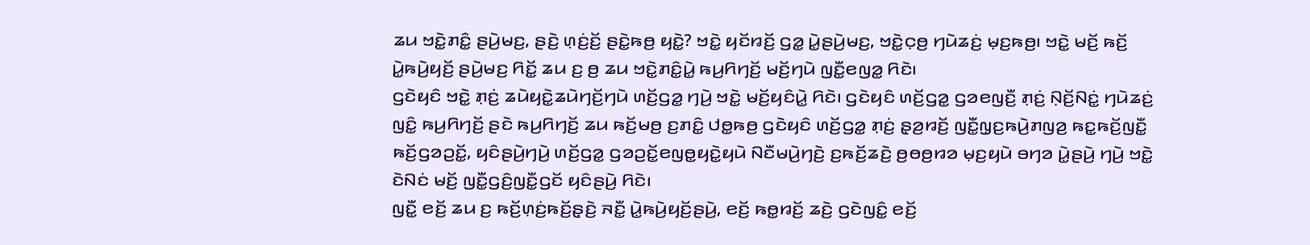ꤘꤣ ꤠꤢꤧ꤭ꤊꤢꤨ꤭ ꤔꤣꤧ꤬ꤗꤢ꤬, ꤔꤢꤧ꤬ ꤛ꤫ꤢꤦ꤬ꤢꤩ꤬ ꤔꤢꤧ꤭ꤒꤥ꤬ ꤟꤢꤧ꤭? ꤠꤢꤧ꤭ ꤟꤢꤩꤙꤢꤩ꤬ ꤞꤤ꤭ ꤣꤧ꤭ꤔꤣꤧ꤬ꤗꤢ꤬, ꤠꤢꤧ꤭ꤍ꤫ꤥ꤬ ꤚꤣꤧꤘꤢꤦ꤬ ꤗ꤫ꤢ꤬ꤒꤥ꤬꤯ ꤠꤢꤧ꤭ ꤗꤢꤩ꤬ ꤒꤢꤩ꤬ ꤣꤧ꤭ꤒꤣꤧ꤬ꤟꤢꤩ꤬ ꤔꤣꤧ꤬ꤗꤢ꤬ ꤖꤢꤩ꤭ ꤘꤣ ꤢ꤬ ꤥ꤬ ꤘꤣ ꤠꤢꤧ꤭ꤊꤢꤨ꤭ꤣꤧ꤭ ꤒꤣ꤬ꤖꤚꤢꤩ꤬ ꤗꤢꤩ꤬ꤚꤣꤧ ꤜꤢꤪ꤭ꤕꤜꤤ꤭ ꤖꤢꤧ꤯
ꤞꤢꤧꤟꤢꤨ ꤠꤢꤧ꤭ ꤊ꤫ꤢꤦ꤬ ꤘꤣꤧꤟꤢꤧ꤭ꤘꤣꤧꤚꤢꤩ꤬ꤚꤣꤧ ꤛꤢꤩ꤬ꤞꤤ꤭ ꤚꤣꤧ꤬ ꤠꤢꤧ꤭ ꤗꤢꤩ꤬ꤟꤢꤨꤣꤧ꤭ ꤖꤢꤧ꤯ ꤞꤢꤧꤟꤢꤨ ꤛꤢꤩ꤬ꤞꤤ꤭ ꤞꤤꤕꤜꤢꤪ꤬ ꤊ꤫ꤢꤦ꤬ ꤡ꤫ꤢꤩ꤬ꤡꤢꤦ꤭ ꤚꤣꤧꤘꤢꤦ꤬ ꤜꤢꤨ꤭ ꤒꤣ꤬ꤖꤚꤢꤩ꤬ ꤔꤢꤧ ꤒꤣ꤬ꤖꤚꤢꤩ꤬ ꤘꤣ ꤒꤢꤩ꤬ꤗꤥ꤬ ꤢ꤬ꤊꤢꤨ꤭ ꤓꤥ꤭ꤒꤥ꤬ ꤞꤢꤧꤟꤢꤨ ꤛꤢꤩ꤬ꤞꤤ꤭ ꤊ꤫ꤢꤦ꤬ ꤔ꤫ꤤ꤬ꤙꤢꤩ꤬ ꤜꤢꤪ꤭ꤜ꤫ꤢ꤬ꤒꤣꤧ꤬ꤊꤜꤤ꤬ ꤒꤢ꤭ꤒꤢꤩ꤬ꤜꤢꤪ꤭ ꤒꤢꤩ꤬ꤞꤤꤑꤢꤩ꤭, ꤟꤢꤨꤔꤣꤧ꤬ꤚꤣꤧ꤬ ꤛꤢꤩ꤬ꤞꤤ꤭ ꤞꤤꤑꤢꤩ꤭ꤕꤜꤥ꤭ꤟꤢꤧ꤭ꤟꤣꤧ ꤡꤢꤪꤗꤣꤧ꤬ꤚꤢꤧ꤬ ꤢ꤬ꤒꤢꤩ꤬ꤘꤢꤧ꤬ ꤥ꤬ꤥꤥ꤬ꤙꤤ ꤗ꤫ꤢ꤬ꤟꤣꤧ ꤋꤚꤤ ꤣꤧ꤭ꤔꤣꤧ꤬ ꤚꤣꤧ꤬ ꤠꤢꤧ꤭ ꤢꤧꤡꤢꤦ ꤗꤢꤩ꤬ ꤜꤢꤪ꤭ꤞꤢꤨ꤬ꤜꤢꤪ꤭ꤞꤢꤩ ꤟꤢꤨꤔꤣꤧ꤬ ꤖꤢꤧ꤯
ꤜꤢꤪ꤭ ꤕꤢꤩ꤬ ꤘꤣ ꤢ꤬ ꤒꤢꤩ꤬ꤛ꤫ꤢꤦ꤬ꤒꤢꤩ꤬ꤔ꤫ꤢꤧ꤬ ꤏꤢꤪ꤭ ꤣꤧ꤭ꤒꤣꤧ꤬ꤟꤢꤩ꤬ꤔꤣꤧ꤬, ꤕꤢꤩ꤬ ꤒꤥ꤭ꤙꤢꤩ꤬ ꤘꤢꤧ꤬ ꤞꤢꤧꤜꤢꤨ꤭ ꤕꤢꤩ꤬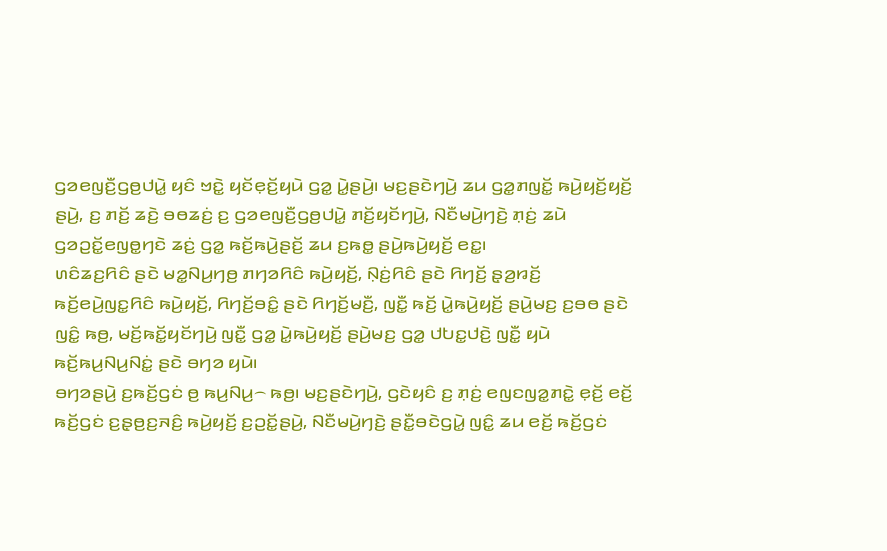ꤞꤤꤕꤜꤢꤪ꤬ꤞꤥ꤬ꤓꤣꤧ꤭ ꤟꤢꤨ ꤠꤢꤧ꤭ ꤟꤢꤩꤕ꤫ꤢꤩ꤬ꤟꤣꤧ ꤞꤤ꤭ ꤣꤧ꤭ꤔꤣꤧ꤬꤯ ꤗꤢ꤬ꤔꤢꤧꤚꤣꤧ꤬ ꤘꤣ ꤞꤤ꤭ꤊꤜꤢꤩ꤭ ꤒꤣꤧ꤬ꤟꤢꤩ꤬ꤟꤢꤩ꤬ ꤔꤣꤧ꤬, ꤢ꤬ ꤊꤢꤩ꤬ ꤘꤢꤧ꤬ ꤋꤥꤘꤢꤦ꤬ ꤢ꤬ ꤞꤤꤕꤜꤢꤪ꤬ꤞꤥ꤬ꤓꤣꤧ꤭ ꤊꤢꤩ꤬ꤟꤢꤩꤚꤣꤧ꤬, ꤡꤢꤪꤗꤣꤧ꤬ꤚꤢꤧ꤬ ꤊ꤫ꤢꤦ꤬ ꤘꤣꤧ ꤞꤤꤑꤢꤩ꤭ꤕꤜꤥ꤭ꤚꤢꤧ ꤘꤢꤦ꤬ ꤞꤤ꤭ ꤒꤢꤩ꤬ꤒꤣꤧ꤬ꤔꤢꤩ꤬ ꤘꤣ ꤢ꤬ꤒꤥ꤭ ꤔꤣꤧ꤬ꤒꤣꤧ꤬ꤟꤢꤩ꤬ ꤕꤢ꤭꤯
ꤛꤢꤨꤘꤢ꤬ꤖꤢꤨ ꤔꤢꤧ ꤗꤤ꤭ꤡꤣ꤬ꤚꤥ꤬ ꤊꤚꤤꤖꤢꤨ ꤒꤣꤧ꤬ꤟꤢꤩ꤬, ꤡ꤫ꤢꤦ꤬ꤖꤢꤨ ꤔꤢꤧ ꤖꤚꤢꤩ꤬ ꤔ꤫ꤤ꤬ꤙꤢꤩ꤬ ꤒꤢꤩ꤬ꤕꤣꤧ꤬ꤜꤢ꤭ꤖꤢꤨ ꤒꤣꤧ꤬ꤟꤢꤩ꤬, ꤖꤚꤢꤩ꤬ꤋꤢꤨ꤭ ꤔꤢꤧ ꤖꤚꤢꤩ꤬ꤗꤢꤪ꤬, ꤜꤢꤪ꤭ ꤒꤢꤩ꤬ ꤣꤧ꤭ꤒꤣꤧ꤬ꤟꤢꤩ꤬ ꤔꤣꤧ꤬ꤗꤢ꤬ ꤢ꤬ꤋꤥ ꤔꤢꤧ ꤜꤢꤨ꤭ ꤒꤥ꤬, ꤗꤢꤩ꤬ꤒꤢꤩ꤭ꤟꤢꤩꤚꤣꤧ꤬ ꤜꤢꤪ꤭ ꤞꤤ꤭ ꤣꤧ꤭ꤒꤣꤧ꤬ꤟꤢꤩ꤬ ꤔꤣꤧ꤬ꤗꤢ꤬ ꤞꤤ꤭ ꤓꤝꤢ꤭ꤓꤢꤧ꤬ ꤜꤢꤪ꤭ ꤟꤣꤧ ꤒꤢꤩ꤬ꤒꤣ꤬ꤡꤣ꤬ꤡꤢꤦ꤭ ꤔꤢꤧ ꤋꤚꤤ ꤟꤣꤧ꤯
ꤋꤚꤤꤔꤣꤧ꤬ ꤢ꤬ꤒꤢꤩ꤬ꤞꤢꤦ ꤥ꤬ ꤒꤣ꤬ꤡꤣ꤬꤮ ꤒꤥ꤬꤯ ꤗꤢ꤬ꤔꤢꤧꤚꤣꤧ꤬, ꤞꤢꤧꤟꤢꤨ ꤢ꤬ ꤊ꤫ꤢꤦ꤬ ꤕꤜꤢꤜꤤ꤭ꤊꤢꤧ꤭ ꤕ꤫ꤢꤩ꤬ ꤕꤢꤩ꤬ ꤒꤢꤩ꤬ꤞꤢꤦ ꤢ꤬ꤔ꤫ꤥ꤬ꤢ꤬ꤏꤢꤨ꤬ ꤒꤣꤧ꤬ꤟꤢꤩ꤬ ꤢ꤬ꤑꤢꤩ꤭ꤔꤣꤧ꤬, ꤡꤢꤪꤗꤣꤧ꤬ꤚꤢꤧ꤬ ꤔꤢꤪ꤭ꤋꤢꤧꤞꤣꤧ꤭ ꤜꤢꤨ꤭ ꤘꤣ ꤕꤢꤩ꤬ ꤒꤢꤩ꤬ꤞꤢꤦ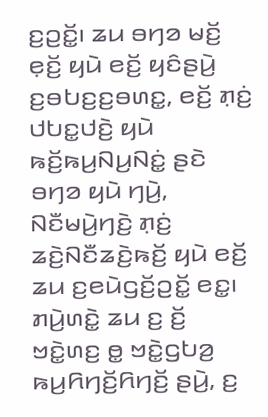ꤢ꤬ꤑꤢꤩ꤭꤯ ꤘꤣ ꤋꤚꤤ ꤗꤢꤩ꤬ ꤕ꤫ꤢꤩ꤬ ꤟꤣꤧ ꤕꤢꤩ꤬ ꤟꤢꤨꤔꤣꤧ꤬ ꤢ꤬ꤋꤝꤢ꤬ꤢ꤬ꤋꤛꤢ꤭, ꤕꤢꤩ꤬ ꤊ꤫ꤢꤦ꤬ ꤓꤝꤢ꤭ꤓꤢꤧ꤬ ꤟꤣꤧ ꤒꤢꤩ꤬ꤒꤣ꤬ꤡꤣ꤬ꤡꤢꤦ꤭ ꤔꤢꤧ ꤋꤚꤤ ꤟꤣꤧ ꤚꤣꤧ꤬, ꤡꤢꤪꤗꤣꤧ꤬ꤚꤢꤧ꤬ ꤊ꤫ꤢꤦ꤬ ꤘꤢꤧ꤬ꤡꤢꤪꤘꤢꤧ꤬ꤒꤢꤩ꤬ ꤟꤣꤧ ꤕꤢꤩ꤬ ꤘꤣ ꤢ꤬ꤕꤣꤧꤞꤢꤩ꤬ꤑꤢꤩ꤭ ꤕꤢ꤭꤯
ꤊꤣꤧ꤬ꤛꤢꤧ꤭ ꤘꤣ ꤢ꤬ ꤢꤩ꤬ ꤠꤢꤧ꤭ꤛꤢ꤬ ꤥ꤭ ꤠꤢꤧ꤭ꤞꤝꤤ꤬ ꤒꤣ꤬ꤖꤚꤢꤩ꤬ꤖꤚꤢꤩ꤬ ꤔꤣꤧ꤬, ꤢ꤬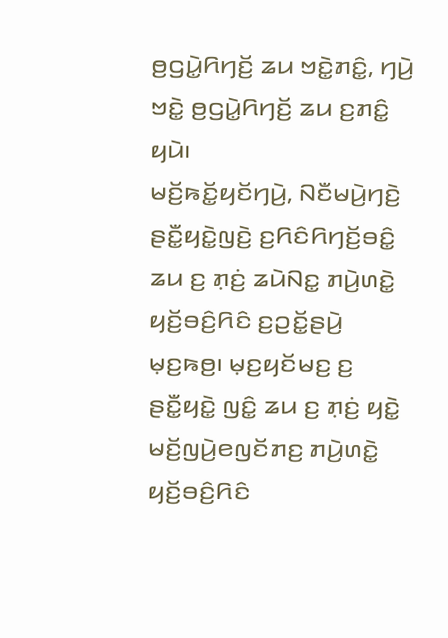ꤥ꤬ꤞꤣꤧ꤭ꤖꤚꤢꤩ꤬ ꤘꤣ ꤠꤢꤧ꤭ꤊꤢꤨ꤭, ꤚꤣꤧ꤬ ꤠꤢꤧ꤭ ꤥ꤬ꤞꤣꤧ꤭ꤖꤚꤢꤩ꤬ ꤘꤣ ꤢ꤬ꤊꤢꤨ꤭ ꤟꤣꤧ꤯
ꤗꤢꤩ꤬ꤒꤢꤩ꤭ꤟꤢꤩꤚꤣꤧ꤬, ꤡꤢꤪꤗꤣꤧ꤬ꤚꤢꤧ꤬ ꤔꤢꤪ꤭ꤟꤢꤧ꤭ꤜꤢꤧ꤬ ꤢ꤬ꤖꤢꤨꤖꤚꤢꤩ꤬ꤋꤢꤨ꤭ ꤘꤣ ꤢ꤬ ꤊ꤫ꤢꤦ꤬ ꤘꤣꤧꤡꤢ꤭ ꤊꤣꤧ꤬ꤛꤢꤧ꤭ ꤟꤢꤩ꤬ꤋꤢꤨ꤬ꤖꤢꤨ ꤢ꤬ꤑꤢꤩ꤭ꤔꤣꤧ꤬ ꤗ꤫ꤢ꤬ꤒꤥ꤬꤯ ꤗ꤫ꤢ꤬ꤟꤢꤩꤗꤢ꤬ ꤢ꤬ ꤔꤢꤪ꤭ꤟꤢꤧ꤭ ꤜꤢꤨ꤭ ꤘꤣ ꤢ꤬ ꤊ꤫ꤢꤦ꤬ ꤟꤢꤧ꤭ ꤗꤢꤩ꤬ꤜꤣꤧ꤬ꤕꤜꤢꤩꤊꤢ꤬ ꤊꤣꤧ꤬ꤛꤢꤧ꤭ ꤟꤢꤩ꤬ꤋꤢꤨ꤬ꤖꤢꤨ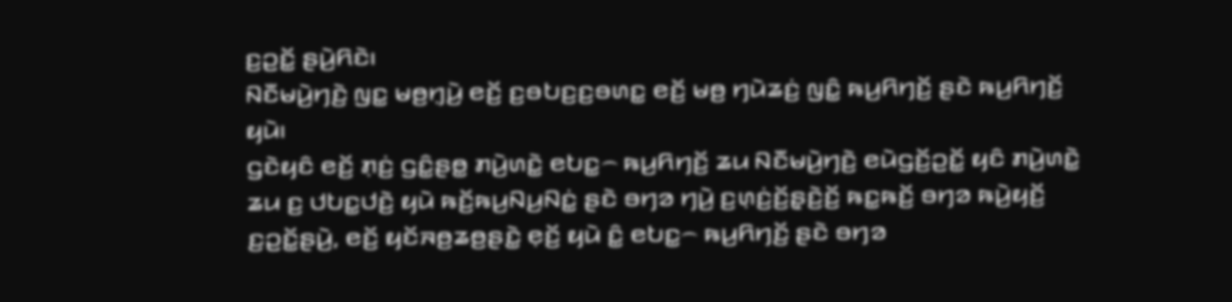ꤢ꤬ꤑꤢꤩ꤭ ꤔꤣꤧ꤬ꤖꤢꤧ꤯
ꤡꤢꤪꤗꤣꤧ꤬ꤚꤢꤧ꤬ ꤜꤢ꤭ ꤗꤥ꤬ꤚ꤫ꤣꤧ꤬ ꤕꤢꤩ꤬ ꤢ꤬ꤋꤝꤢ꤬ꤢ꤬ꤋꤛꤢ꤭ ꤕꤢꤩ꤬ ꤗꤥ꤬ ꤚꤣꤧꤘꤢꤦ꤬ ꤜꤢꤨ꤭ ꤒꤣ꤬ꤖꤚꤢꤩ꤬ ꤔꤢꤧ ꤒꤣ꤬ꤖꤚꤢꤩ꤬ ꤟꤣꤧ꤯
ꤞꤢꤧꤟꤢꤨ ꤕꤢꤩ꤬ ꤊ꤫ꤢꤦ꤬ ꤞꤢꤨ꤭ꤔꤥ꤭ ꤊꤣꤧ꤬ꤛꤢꤧ꤭ ꤕꤝꤢ꤭꤮ ꤒꤣ꤬ꤖꤚꤢꤩ꤬ ꤘꤣ ꤡꤢꤪꤗꤣꤧ꤬ꤚꤢꤧ꤬ ꤕꤣꤧꤞꤢꤩ꤬ꤑꤢꤩ꤭ ꤟꤢꤨ ꤊꤣꤧ꤬ꤛꤢꤧ꤭ ꤘꤣ ꤢ꤬ ꤓꤝꤢ꤭ꤓꤢꤧ꤬ ꤟꤣꤧ ꤒꤢꤩ꤬ꤒꤣ꤬ꤡꤣ꤬ꤡꤢꤦ꤭ ꤔꤢꤧ ꤋꤚꤤ ꤚꤣꤧ꤬ ꤢ꤬ꤛ꤫ꤢꤦ꤬ꤢꤩ꤬ꤔ꤫ꤢꤧ꤬ꤢꤩ꤬ ꤒꤢ꤭ꤒꤢꤩ꤬ ꤋꤚꤤ ꤒꤣꤧ꤬ꤟꤢꤩ꤬ ꤢ꤬ꤑꤢꤩ꤭ꤔꤣꤧ꤬, ꤕꤢꤩ꤬ ꤟꤢꤩꤏꤥ꤬ꤘꤥ꤬ꤔꤢꤧ꤭ ꤕ꤫ꤢꤩ꤬ ꤟꤣꤧ ꤢꤨ꤭ ꤕꤝꤢ꤭꤮ ꤒꤣ꤬ꤖꤚꤢꤩ꤬ ꤔꤢꤧ ꤋꤚꤤ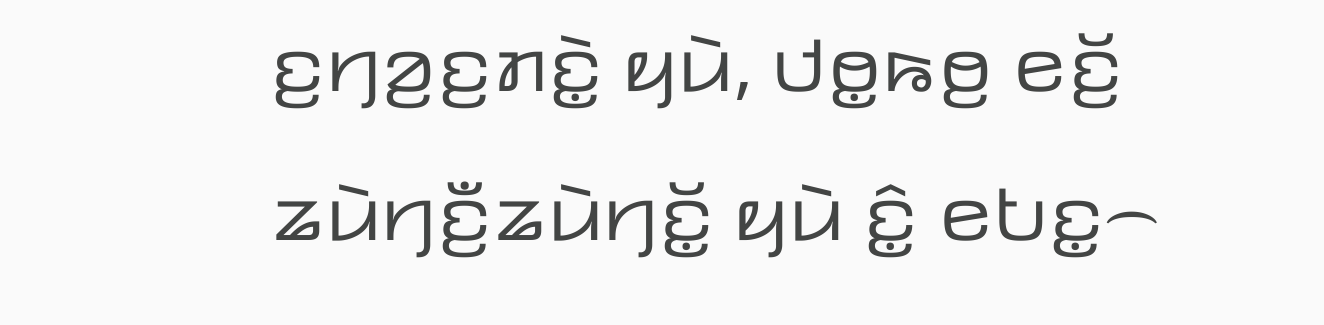ꤢ꤬ꤚꤤ꤬ꤢ꤬ꤊꤢꤧ꤭ ꤟꤣꤧ, ꤓꤥ꤭ꤒꤥ꤬ ꤕꤢꤩ꤬ ꤘꤣꤧꤚꤢꤪ꤬ꤘꤣꤧꤚꤢꤩ꤭ ꤟꤣꤧ ꤢꤨ꤭ ꤕꤝꤢ꤭꤮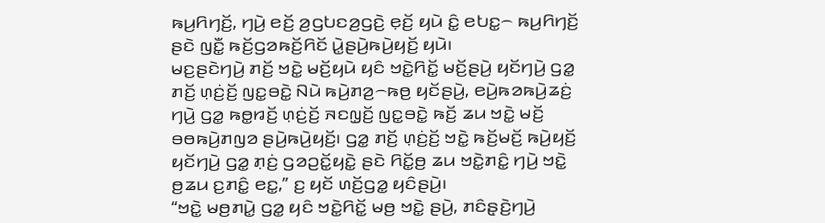ꤒꤣ꤬ꤖꤚꤢꤩ꤬, ꤚꤣꤧ꤬ ꤕꤢꤩ꤬ ꤤ꤬ꤞꤝꤢꤤ꤬ꤞꤢꤧ꤬ ꤕ꤫ꤢꤩ꤬ ꤟꤣꤧ ꤢꤨ꤭ ꤕꤝꤢ꤭꤮ ꤒꤣ꤬ꤖꤚꤢꤩ꤬ ꤔꤢꤧ ꤜꤢꤪ꤭ ꤒꤢꤩ꤬ꤞꤤꤒꤢꤩ꤬ꤖꤢꤩ ꤣꤧ꤭ꤔꤣꤧ꤬ꤒꤣꤧ꤬ꤟꤢꤩ꤬ ꤟꤣꤧ꤯
ꤗꤢ꤬ꤔꤢꤧꤚꤣꤧ꤬ ꤊꤢꤩ꤬ ꤠꤢꤧ꤭ ꤗꤢꤩ꤬ꤟꤣꤧ ꤟꤢꤨ ꤠꤢꤧ꤭ꤖꤢꤩ꤭ ꤗꤢꤩ꤬ꤔꤣꤧ꤬ ꤟꤢꤩꤚꤣꤧ꤬ ꤞꤤ꤭ ꤊꤢꤩ꤬ ꤛ꤫ꤢꤦ꤬ꤢꤩ꤬ ꤜꤢ꤭ꤋꤢꤧ꤭ ꤡꤣꤧ ꤒꤣꤧ꤬ꤊꤤ꤬꤮ꤒꤥ꤬ ꤟꤢꤩꤔꤣꤧ꤬, ꤕꤣꤧ꤬ꤒꤤꤒꤣꤧ꤬ꤘꤢꤦ꤬ ꤚꤣꤧ꤬ ꤞꤤ꤭ ꤒꤥ꤭ꤙꤢꤩ꤬ ꤛ꤫ꤢꤦ꤬ꤢꤩ꤬ ꤏꤢꤜ꤫ꤢꤩ꤬ ꤜꤢ꤭ꤋꤢꤧ꤭ ꤒꤢꤩ꤬ ꤘꤣ ꤠꤢꤧ꤭ ꤗꤢꤩ꤬ ꤋꤥꤒꤣꤧ꤬ꤊꤜꤤ ꤔꤣꤧ꤬ꤒꤣꤧ꤬ꤟꤢꤩ꤬꤯ ꤞꤤ꤭ ꤊꤢꤩ꤬ ꤛ꤫ꤢꤦ꤬ꤢꤩ꤬ ꤠꤢꤧ꤭ ꤒꤢꤩ꤬ꤗꤢꤩ꤬ ꤒꤣꤧ꤬ꤟꤢꤩ꤬ ꤟꤢꤩꤚꤣꤧ꤬ ꤞꤤ꤭ ꤊ꤫ꤢꤦ꤬ ꤞꤤꤑꤢꤩ꤭ꤟꤢꤧ꤭ ꤔꤢꤧ ꤖꤢꤩ꤭ꤥ꤬ ꤘꤣ ꤠꤢꤧ꤭ꤊꤢꤨ꤭ ꤚꤣꤧ꤬ ꤠꤢꤧ꤭ ꤥ꤬ꤘꤣ ꤢ꤬ꤊꤢꤨ꤭ ꤕꤢ꤭,” ꤢ꤬ ꤟꤢꤩ ꤛꤢꤩ꤬ꤞꤤ꤭ ꤟꤢꤨꤔꤣꤧ꤬꤯
“ꤠꤢꤧ꤭ ꤗꤥ꤬ꤊꤣꤧ꤭ ꤞꤤ꤭ ꤟꤢꤨ ꤠꤢꤧ꤭ꤖꤢꤩ꤭ ꤗꤥ꤬ ꤠꤢꤧ꤭ ꤔꤣꤧ꤬, ꤊꤢꤨꤔ꤫ꤢꤧ꤬ꤚꤣꤧ꤬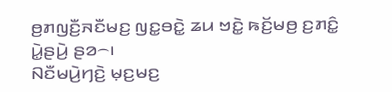ꤥ꤬ꤊꤜꤢꤪ꤬ꤏꤢꤪꤗꤢ꤬ ꤜꤢ꤭ꤋꤢꤧ꤭ ꤘꤣ ꤠꤢꤧ꤭ ꤒꤢꤩ꤬ꤗꤥ꤬ ꤢ꤬ꤊꤢꤨ꤭ ꤣꤧ꤭ꤔꤣꤧ꤬ ꤔꤤ꤮꤯
ꤡꤢꤪꤗꤣꤧ꤬ꤚꤢꤧ꤬ ꤗ꤫ꤢ꤬ꤗꤢ꤬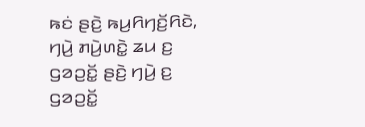ꤒꤢꤦ ꤔꤢꤧ꤬ ꤒꤣ꤬ꤖꤚꤢꤩ꤬ꤖꤢꤧ, ꤚꤣꤧ꤬ ꤊꤣꤧ꤬ꤛꤢꤧ꤭ ꤘꤣ ꤢ꤬ ꤞꤤꤑꤢꤩ꤭ ꤔꤢꤧ꤬ ꤚꤣꤧ꤬ ꤢ꤬ ꤞꤤꤑꤢꤩ꤭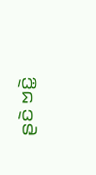ꤔꤢꤧ ꤠꤢꤧ꤭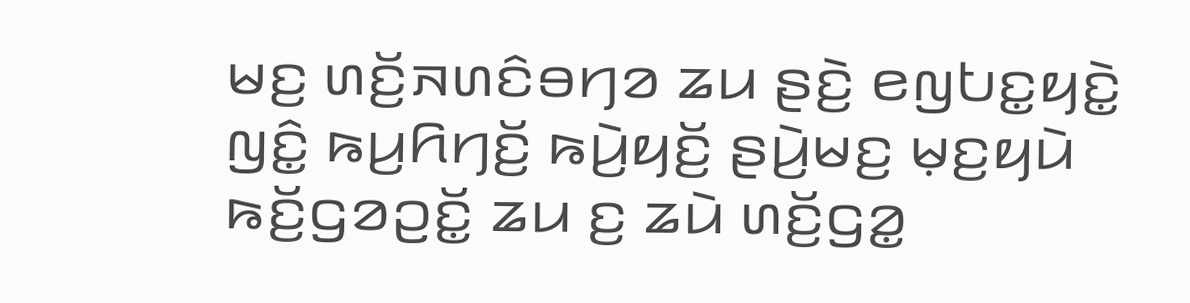ꤗꤢ꤬ ꤛꤢꤩ꤬ꤏꤛꤢꤨꤋꤚꤤ ꤘꤣ ꤔꤢꤧ꤬ ꤕꤜꤝꤢ꤭ꤟꤢꤧ꤭ ꤜꤢꤨ꤭ ꤒꤣ꤬ꤖꤚꤢꤩ꤬ ꤒꤣꤧ꤬ꤟꤢꤩ꤬ ꤔꤣꤧ꤬ꤗꤢ꤬ ꤗ꤫ꤢ꤬ꤟꤣꤧ ꤒꤢꤩ꤬ꤞꤤꤑꤢꤩ꤭ ꤘꤣ ꤢ꤬ ꤘꤣꤧ ꤛꤢꤩ꤬ꤞꤤ꤭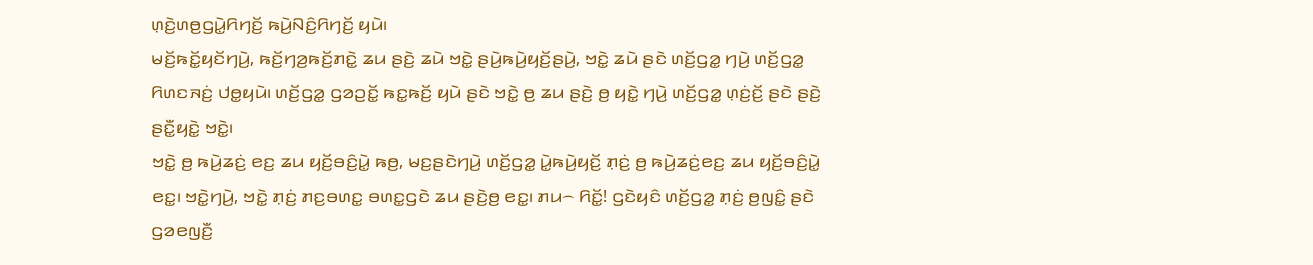ꤛ꤫ꤢꤧ꤬ꤛꤥ꤬ꤞꤣꤧ꤭ꤖꤚꤢꤩ꤬ ꤒꤣꤧ꤬ꤡꤢꤨ꤬ꤖꤚꤢꤩ꤬ ꤟꤣꤧ꤯
ꤗꤢꤩ꤬ꤒꤢꤩ꤭ꤟꤢꤩꤚꤣꤧ꤬, ꤒꤢꤩ꤬ꤚꤤ꤬ꤒꤢꤩ꤬ꤊꤢꤧ꤭ ꤘꤣ ꤔꤢꤧ꤬ ꤘꤣꤧ ꤠꤢꤧ꤭ ꤔꤣꤧ꤬ꤒꤣꤧ꤬ꤟꤢꤩ꤬ꤔꤣꤧ꤬, ꤠꤢꤧ꤭ ꤘꤣꤧ ꤔꤢꤧ ꤛꤢꤩ꤬ꤞꤤ꤭ ꤚꤣꤧ꤬ ꤛꤢꤩ꤬ꤞꤤ꤭ ꤖꤛꤢꤏꤢꤦ꤬ ꤓꤥ꤭ꤟꤣꤧ꤯ ꤛꤢꤩ꤬ꤞꤤ꤭ ꤞꤤꤑꤢꤩ꤭ ꤒꤢ꤭ꤒꤢꤩ꤬ ꤟꤣꤧ ꤔꤢꤧ ꤠꤢꤧ꤭ ꤥ꤬ ꤘꤣ ꤔꤢꤧ꤬ ꤥ꤬ ꤟꤢꤧ꤭ ꤚꤣꤧ꤬ ꤛꤢꤩ꤬ꤞꤤ꤭ ꤛ꤫ꤢꤦ꤬ꤢꤩ꤬ ꤔꤢꤧ ꤔꤢꤧ꤬ ꤔꤢꤪ꤭ꤟꤢꤧ꤭ ꤠꤢꤧ꤭꤯
ꤠꤢꤧ꤭ ꤥ꤬ ꤒꤣꤧ꤬ꤘꤢꤦ꤬ ꤕꤢ꤬ ꤘꤣ ꤟꤢꤩ꤬ꤋꤢꤨ꤬ꤣꤧ꤭ ꤒꤥ꤬, ꤗꤢ꤬ꤔꤢꤧꤚꤣꤧ꤬ ꤛꤢꤩ꤬ꤞꤤ꤭ ꤣꤧ꤭ꤒꤣꤧ꤬ꤟꤢꤩ꤬ ꤊ꤫ꤢꤦ꤬ ꤥ꤬ ꤒꤣꤧ꤬ꤘꤢꤦ꤬ꤕꤢ꤬ ꤘꤣ ꤟꤢꤩ꤬ꤋꤢꤨ꤬ꤣꤧ꤭ ꤕꤢ꤭꤯ ꤠꤢꤧ꤭ꤚꤣꤧ꤬, ꤠꤢꤧ꤭ ꤊ꤫ꤢꤦ꤬ ꤊꤢ꤬ꤋꤛꤢ꤭ ꤋꤛꤢ꤭ꤞꤢꤧ ꤘꤣ ꤔꤢꤧ꤬ꤥ꤬ ꤕꤢ꤭꤯ ꤊꤣ꤮ ꤖꤢꤩ꤭! ꤞꤢꤧꤟꤢꤨ ꤛꤢꤩ꤬ꤞꤤ꤭ ꤊ꤫ꤢꤦ꤬ ꤥ꤬ꤜꤢꤨ꤭ ꤔꤢꤧ ꤞꤤꤕꤜꤢꤪ꤬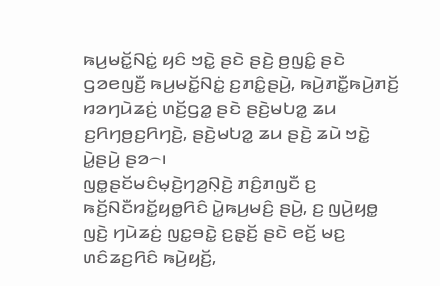ꤒꤣ꤬ꤗꤢꤩ꤭ꤡꤢꤦ꤭ ꤟꤢꤨ ꤠꤢꤧ꤭ ꤔꤢꤧ ꤔꤢꤧ꤬ ꤥ꤬ꤜꤢꤨ꤭ ꤔꤢꤧ ꤞꤤꤕꤜꤢꤪ꤬ ꤒꤣ꤬ꤗꤢꤩ꤭ꤡꤢꤦ꤭ ꤢ꤬ꤊꤢꤨ꤭ꤔꤣꤧ꤬, ꤒꤣꤧ꤬ꤊꤢꤪ꤭ꤒꤣꤧ꤬ꤊꤢꤩ꤬ ꤙꤤꤚꤣꤧꤘꤢꤦ꤬ ꤛꤢꤩ꤬ꤞꤤ꤭ ꤔꤢꤧ ꤔꤢꤧ꤬ꤗꤝꤤ꤭ ꤘꤣ ꤢ꤬ꤖꤚꤥ꤬ꤢ꤬ꤖꤚꤢꤧ꤬, ꤔꤢꤧ꤬ꤗꤝꤤ꤭ ꤘꤣ ꤔꤢꤧ꤬ ꤘꤣꤧ ꤠꤢꤧ꤭ ꤣꤧ꤭ꤔꤣꤧ꤬ ꤔꤤ꤮꤯
ꤜꤥ꤭ꤔꤢꤩꤗꤢꤨꤗ꤫ꤢꤧ꤬ꤚꤤ꤬ꤡ꤫ꤢꤧ꤬ ꤊꤢꤨ꤬ꤊꤜꤢꤪ ꤢ꤬ ꤒꤢꤩ꤬ꤡꤢꤪꤙꤢꤩ꤭ꤟꤥ꤭ꤖꤢꤨ ꤣꤧ꤭ꤒꤣ꤬ꤗꤢꤨ꤬ ꤔꤣꤧ꤬, ꤢ꤬ ꤜꤣꤧ꤬ꤟꤥ꤭ ꤜꤢꤧ꤬ ꤚꤣꤧꤘꤢꤦ꤬ ꤜꤢ꤭ꤋꤢꤧ꤭ ꤢ꤬ꤔ꤫ꤢꤩ꤬ ꤔꤢꤧ ꤕꤢꤩ꤬ ꤗꤢ꤬ ꤛꤢꤨꤘꤢ꤬ꤖꤢꤨ ꤒꤣꤧ꤬ꤟꤢꤩ꤬,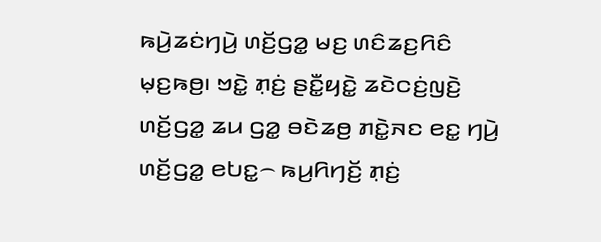ꤒꤣꤧ꤬ꤘꤢꤦꤚꤣꤧ꤬ ꤛꤢꤩ꤬ꤞꤤ꤭ ꤗꤢ꤬ ꤛꤢꤨꤘꤢ꤬ꤖꤢꤨ ꤗ꤫ꤢ꤬ꤒꤥ꤬꤯ ꤠꤢꤧ꤭ ꤊ꤫ꤢꤦ꤬ ꤔꤢꤪ꤭ꤟꤢꤧ꤭ ꤘꤢꤧꤍꤢꤦ꤬ꤜꤢꤧ꤬ ꤛꤢꤩ꤬ꤞꤤ꤭ ꤘꤣ ꤞꤤ꤭ ꤋꤢꤧꤘꤥ꤬ ꤊꤢꤧ꤭ꤏꤢ ꤕꤢ꤭ ꤚꤣꤧ꤬ ꤛꤢꤩ꤬ꤞꤤ꤭ ꤕꤝꤢ꤭꤮ ꤒꤣ꤬ꤖꤚꤢꤩ꤬ ꤊ꤫ꤢꤦ꤬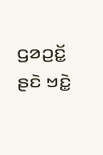ꤞꤤꤑꤢꤩ꤭ ꤔꤢꤧ ꤠꤢꤧ꤭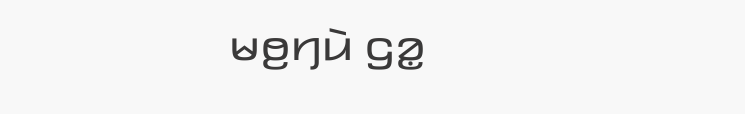ꤗꤥ꤬ꤚꤣꤧ ꤞꤤ꤭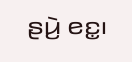ꤔꤣꤧ꤬ ꤕꤢ꤭꤯